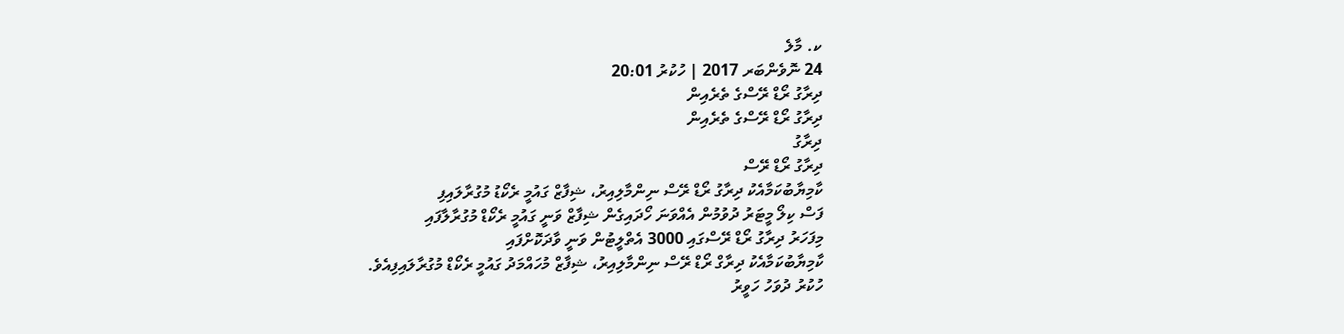ކ. މާލެ
24 ނޮވެންބަރ 2017 | ހުކުރު 20:01
ދިރާގު ރޯޑް ރޭސްގެ ތެރެއިން
ދިރާގު ރޯޑް ރޭސްގެ ތެރެއިން
ދިރާގު
ދިރާގު ރޯޑް ރޭސް
ކާމިޔާބުކަމާއެކު ދިރާގު ރޯޑް ރޭސް ނިންމާލިއިރު، ޝިފާޒް ގައުމީ ރެކޯޑު މުގުރާލައިފި
ފަސް ކިލޯ މީޓަރު ދުވުމުން އެއްވަނަ ހޯދައިގެން ޝިފާޒް ވަނީ ގައުމީ ރެކޯޑް މުގުރާލާފައި
މިފަހަރު ދިރާގު ރޯޑް ރޭސްގައި 3000 އެތްލީޓުން ވަނީ ވާދަކޮށްފައި
ކާމިޔާބުކަމާއެކު ދިރާގް ރޯޑް ރޭސް ނިންމާލިއިރު، ޝިފާޒް މުހައްމަދު ގައުމީ ރެކޯޑް މުގުރާލައިފިއެވެ.
ހުކުރު ދުވަހު ހަވީރު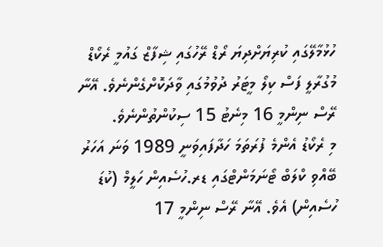ހުޅުމާލޭގައި ކުރިޔަށްދިޔަ ރޯޑް ރޭހުގައި ޝިފާޒް ގައުމީ ރެކޯޑް މުގުރާލީ ފަސް ކިލޯ މީޓަރު ދުވުމުގައި ވާދަކޮށްގެންނެވެ. އޭނާ ރޭސް ނިންމީ 16 މިނެޓު 15 ސިކުންތުންނެވެ.
މި ރެކޯޑު އެންމެ ފުރަތަމަ ހަދާފައިވަނީ 1989 ވަނަ އަހަރު ބޭއްވި ކްލަބް ޓޯނަމަންޓްގައި ޑރ.ހުސެއިން ހަލީމް (ކުޑަ ހުސެއިން) އެވެ. އޭނާ ރޭސް ނިންމީ 17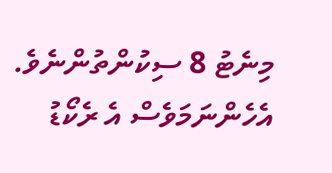މިނެޓު 8 ސިކުންތުންނެވެ. އެހެންނަމަވެސް އެ ރެކޯޑު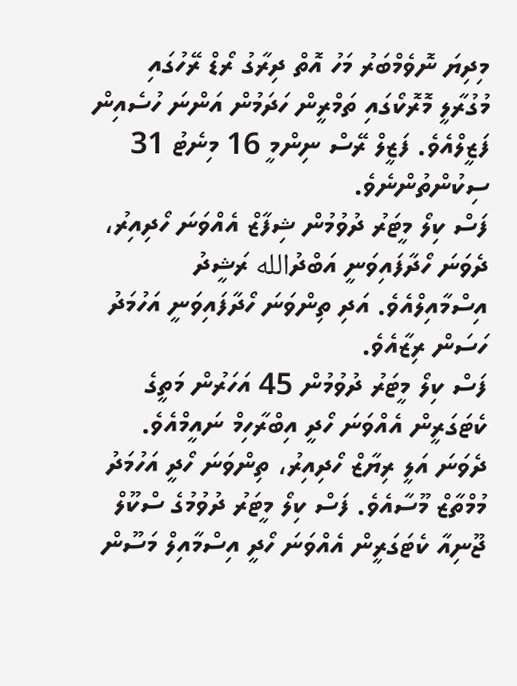މިދިޔަ ނޮވެމްބަރު މަހު އޮތް ދިރާގު ރޯޑް ރޭހުގައި މުގުރާލީ މޮރޮކޯގައި ތަމްރީން ހަދަމުން އަންނަ ހުސެއިން ފަޒީލްއެވެ. ފަޒީލް ރޭސް ނިންމީ 16 މިނެޓު 31 ސިކުންތުންނެވެ.
ފަސް ކިލޯ މީޓަރު ދުވުމުން ޝިފާޒް އެއްވަނަ ހޯދިއިރު، ދެވަނަ ހޯދާފައިވަނީ އަބްދުالله ރަޝީދު އިސްމާއިލްއެވެ. އަދި ތިންވަނަ ހޯދާފައިވަނީ އަހުމަދު ހަސަން ރިޒާއެވެ.
ފަސް ކިލޯ މީޓަރު ދުވުމުން 45 އަހަރުން މަތީގެ ކެޓަގަރީން އެއްވަނަ ހޯދީ އިބްރާހިމް ނައީމްއެވެ. ދެވަނަ އަލީ ރިޔާޒް ހޯދިއިރު، ތިންވަނަ ހޯދީ އަހުމަދު މުމްތާޒް މޫސާއެވެ. ފަސް ކިލޯ މީޓަރު ދުވުމުގެ ސްކޫލް ޖޫނިއާ ކެޓަގަރީން އެއްވަނަ ހޯދީ އިސްމާއިލް މަސޫން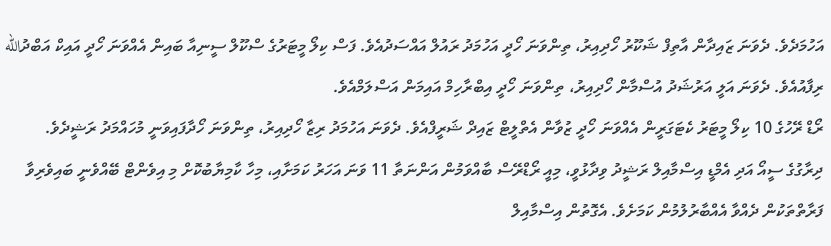އަހުމަދެވެ. ދެވަނަ ޒައިދާން އާތިފް ޝަކޫރު ހޯދިއިރު، ތިންވަނަ ހޯދީ އަހުމަދު ރައުލް އައްސަދުއެވެ. ފަސް ކިލޯ މީޓަރުގެ ސްކޫލް ސީނިއާ ބައިން އެއްވަނަ ހޯދީ އައިކް އަބްދުالله ރިފާއުއެވެ. ދެވަނަ އަލީ އަރުޝަދު އުސްމާން ހޯދިއިރު، ތިންވަނަ ހޯދީ އިބްރާހިމް އައިމަން އަސްލަމްއެވެ.
ރޯޑް ރޭހުގެ 10 ކިލޯ މީޓަރު ކެޓަގަރީން އެއްވަނަ ހޯދީ ޒުވާން އެތްލީޓް ޒައިދް ޝަރީފްއެވެ. ދެވަނަ އަހުމަދު ރިޒާ ހޯދިއިރު، ތިންވަނަ ހޯދާފައިވަނީ މުހައްމަދު ރަޝީދެވެ.
ދިރާގުގެ ސީއޯ އަދި އެމްޑީ އިސްމާއިލް ރަޝީދު ވިދާޅުވީ، މިއީ ރޯޑްރޭސް ބާއްވަމުން އަންނަތާ 11 ވަނަ އަހަރު ކަމަށާއި، މިހާ ކާމިޔާބުކޮށް މި އިވެންޓް ބޭއްވެނީ ބައިވެރިވާ ފަރާތްތަކުން ދެއްވާ އެއްބާރުލުމުން ކަމަށެވެ. އެގޮތުން އިސްމާއިލް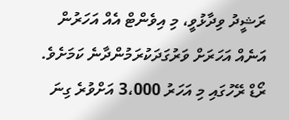ރަޝީދު ވިދާޅުވީ، މި އިވެންޓް އެއް އަހަރުން އަނެއް އަހަރަށް ވަރުގަދަކުރަމުންދާނެ ކަމަށެވެ.
ރޯޑް ރޭހުގައި މި އަހަރު 3،000 އަށްވުރެ ގިނަ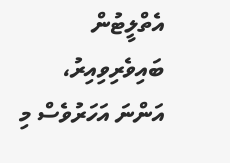އެތްލީޓުން ބައިވެރިވިއިރު، އަންނަ އަހަރުވެސް މި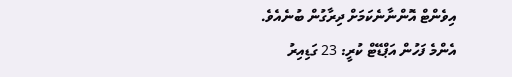އިވެންޓް އޮންނާނެކަމަށް ދިރާގުން ބުނެއެވެ.
އެންމެ ފަހުން އަޕްޑޭޓް ކުރީ: 23 ގަޑިއިރު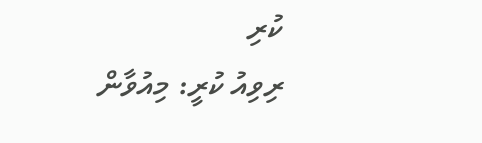ކުރި
ރިވިއު ކުރީ: މިއުވާން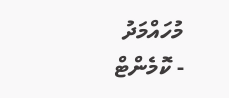މުހައްމަދު
- ކޮމެންޓް